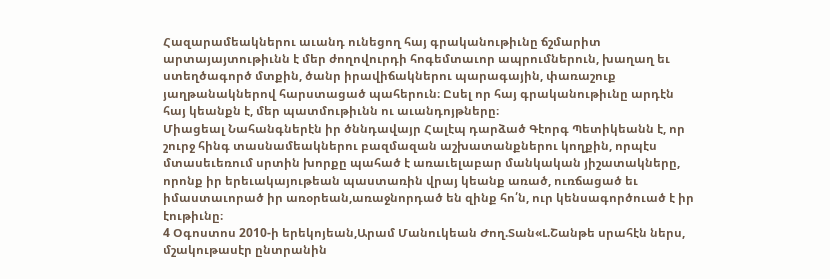Հազարամեակներու աւանդ ունեցող հայ գրականութիւնը ճշմարիտ արտայայտութիւնն է մեր ժողովուրդի հոգեմտաւոր ապրումներուն, խաղաղ եւ ստեղծագործ մտքին, ծանր իրավիճակներու պարագային, փառաշուք յաղթանակներով հարստացած պահերուն։ Ըսել որ հայ գրականութիւնը արդէն հայ կեանքն է, մեր պատմութիւնն ու աւանդոյթները։
Միացեալ Նահանգներէն իր ծննդավայր Հալէպ դարձած Գէորգ Պետիկեանն է, որ շուրջ հինգ տասնամեակներու բազմազան աշխատանքներու կողքին, որպէս մտասեւեռում սրտին խորքը պահած է առաւելաբար մանկական յիշատակները, որոնք իր երեւակայութեան պաստառին վրայ կեանք առած, ուռճացած եւ իմաստաւորած իր առօրեան,առաջնորդած են զինք հո՛ն, ուր կենսագործուած է իր էութիւնը։
4 Օգոստոս 2010-ի երեկոյեան,Արամ Մանուկեան Ժող.Տան«Լ.Շանթե սրահէն ներս, մշակութասէր ընտրանին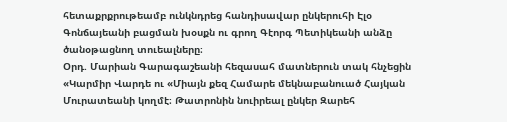հետաքրքրութեամբ ունկնդրեց հանդիսավար ընկերուհի Էլօ Գոնճայեանի բացման խօսքն ու գրող Գէորգ Պետիկեանի անձը ծանօթացնող տուեալները։
Օրդ. Մարիան Գարագաշեանի հեզասահ մատներուն տակ հնչեցին «Կարմիր Վարդե ու «Միայն քեզ Համարե մեկնաբանուած Հայկան Մուրատեանի կողմէ։ Թատրոնին նուիրեալ ընկեր Զարեհ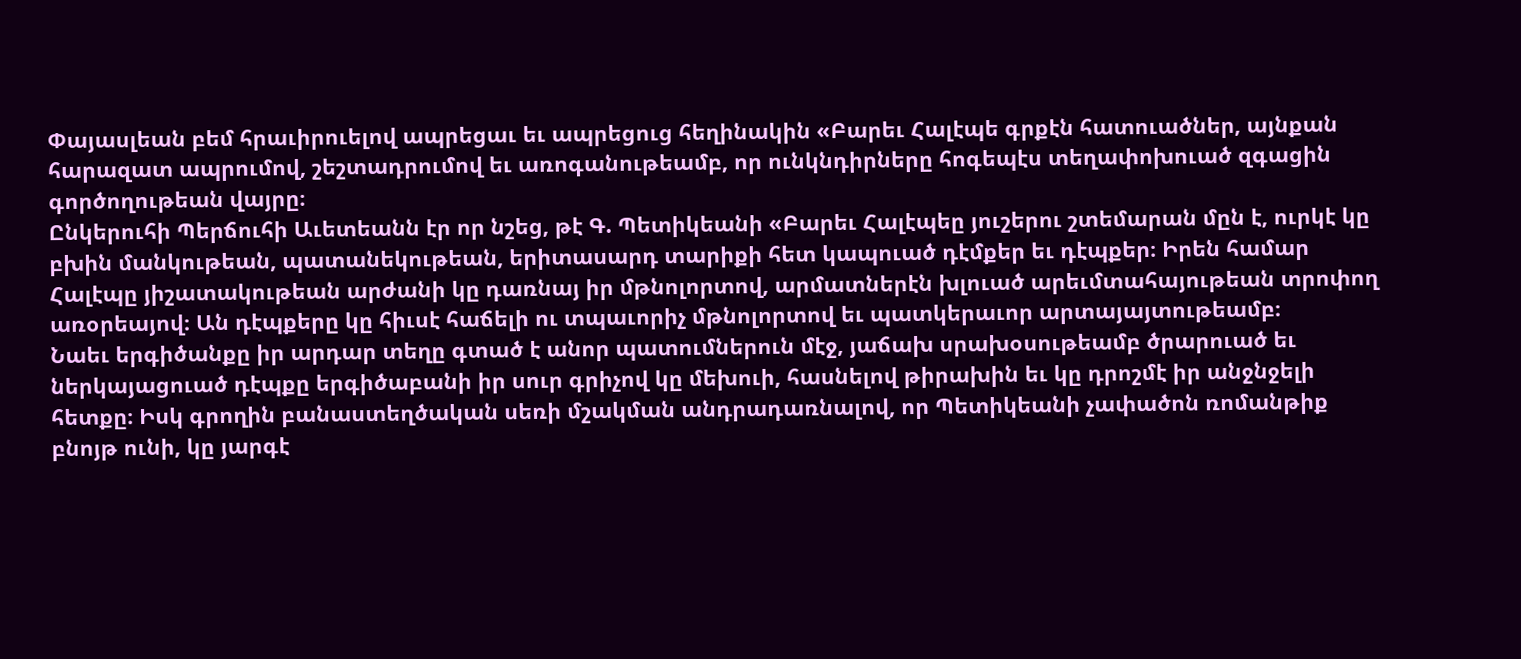Փայասլեան բեմ հրաւիրուելով ապրեցաւ եւ ապրեցուց հեղինակին «Բարեւ Հալէպե գրքէն հատուածներ, այնքան հարազատ ապրումով, շեշտադրումով եւ առոգանութեամբ, որ ունկնդիրները հոգեպէս տեղափոխուած զգացին գործողութեան վայրը։
Ընկերուհի Պերճուհի Աւետեանն էր որ նշեց, թէ Գ. Պետիկեանի «Բարեւ Հալէպեը յուշերու շտեմարան մըն է, ուրկէ կը բխին մանկութեան, պատանեկութեան, երիտասարդ տարիքի հետ կապուած դէմքեր եւ դէպքեր։ Իրեն համար Հալէպը յիշատակութեան արժանի կը դառնայ իր մթնոլորտով, արմատներէն խլուած արեւմտահայութեան տրոփող առօրեայով։ Ան դէպքերը կը հիւսէ հաճելի ու տպաւորիչ մթնոլորտով եւ պատկերաւոր արտայայտութեամբ։
Նաեւ երգիծանքը իր արդար տեղը գտած է անոր պատումներուն մէջ, յաճախ սրախօսութեամբ ծրարուած եւ ներկայացուած դէպքը երգիծաբանի իր սուր գրիչով կը մեխուի, հասնելով թիրախին եւ կը դրոշմէ իր անջնջելի հետքը։ Իսկ գրողին բանաստեղծական սեռի մշակման անդրադառնալով, որ Պետիկեանի չափածոն ռոմանթիք բնոյթ ունի, կը յարգէ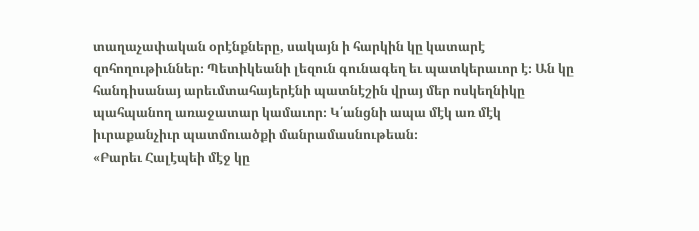տաղաչափական օրէնքները, սակայն ի հարկին կը կատարէ զոհողութիւններ։ Պետիկեանի լեզուն գունագեղ եւ պատկերաւոր է։ Ան կը հանդիսանայ արեւմտահայերէնի պատնէշին վրայ մեր ոսկեղնիկը պահպանող առաջատար կամաւոր։ Կ՛անցնի ապա մէկ առ մէկ իւրաքանչիւր պատմուածքի մանրամասնութեան։
«Բարեւ Հալէպեի մէջ կը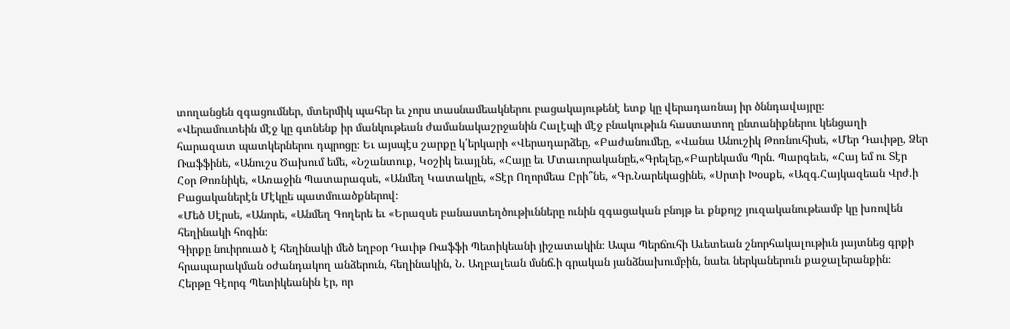տողանցեն զգացումներ, մտերմիկ պահեր եւ չորս տասնամեակներու բացակայութենէ ետք կը վերադառնայ իր ծննդավայրը։
«Վերամուտեին մէջ կը գտնենք իր մանկութեան ժամանակաշրջանին Հալէպի մէջ բնակութիւն հաստատող ընտանիքներու կենցաղի հարազատ պատկերներու դպրոցը։ Եւ այսպէս շարքը կ՛երկարի «Վերադարձեը, «Բաժանումեը, «Վանա Անուշիկ Թոռնուհիսե, «Մեր Դաւիթը, Ձեր Ռաֆֆինե, «Անուշս Ծախում եմե, «Նշանտուք, Կօշիկ եւայլնե, «Հայը եւ Մտաւորականըե,«Գրելեը,«Բարեկամս Պրն. Պարգեւե, «Հայ եմ ու Տէր Հօր Թոռնիկե, «Առաջին Պատարագսե, «Անմեղ Կատակըե, «Տէր Ողորմեա Ըրի՞նե, «Գր.Նարեկացինե, «Սրտի Խօսքե, «Ազգ.Հայկազեան Վրժ.ի Բացականերէն Մէկըե պատմուածքներով։
«Մեծ Սէրսե, «Անորե, «Անմեղ Գողերե եւ «Երազսե բանաստեղծութիւնները ունին զգացական բնոյթ եւ քնքոյշ յուզականութեամբ կը խռովեն հեղինակի հոգին։
Գիրքը նուիրուած է հեղինակի մեծ եղբօր Դաւիթ Ռաֆֆի Պետիկեանի յիշատակին։ Ապա Պերճուհի Աւետեան շնորհակալութիւն յայտնեց գրքի հրապարակման օժանդակող անձերուն, հեղինակին, Ն. Աղբալեան մսնճ.ի գրական յանձնախումբին, նաեւ ներկաներուն քաջալերանքին։
Հերթը Գէորգ Պետիկեանին էր, որ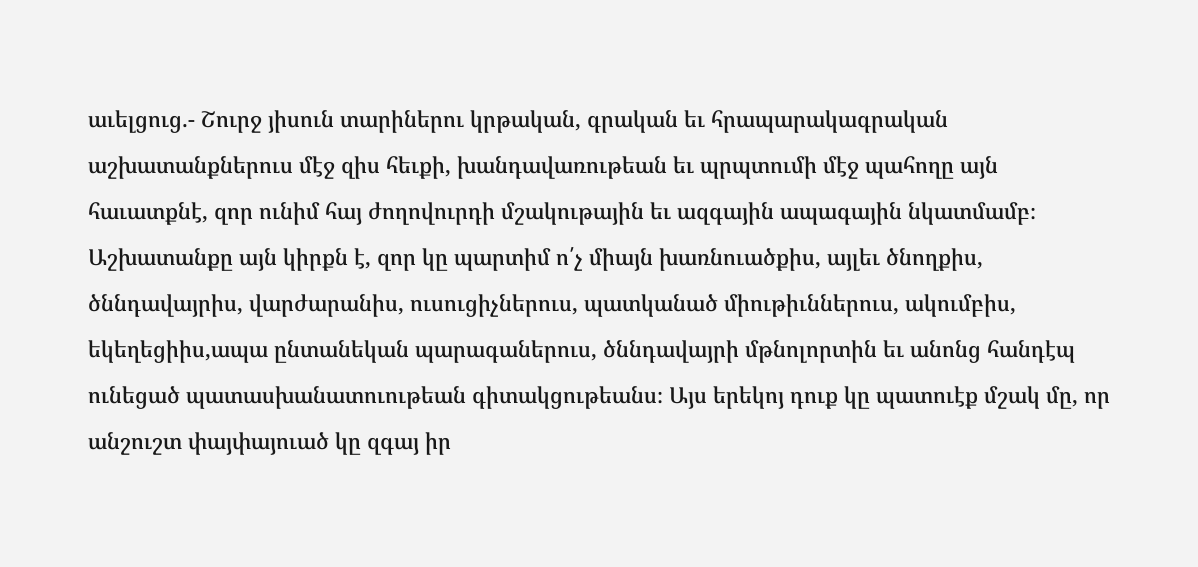աւելցուց.- Շուրջ յիսուն տարիներու կրթական, գրական եւ հրապարակագրական աշխատանքներուս մէջ զիս հեւքի, խանդավառութեան եւ պրպտումի մէջ պահողը այն հաւատքնէ, զոր ունիմ հայ ժողովուրդի մշակութային եւ ազգային ապագային նկատմամբ։
Աշխատանքը այն կիրքն է, զոր կը պարտիմ ո՛չ միայն խառնուածքիս, այլեւ ծնողքիս, ծննդավայրիս, վարժարանիս, ուսուցիչներուս, պատկանած միութիւններուս, ակումբիս, եկեղեցիիս,ապա ընտանեկան պարագաներուս, ծննդավայրի մթնոլորտին եւ անոնց հանդէպ ունեցած պատասխանատուութեան գիտակցութեանս։ Այս երեկոյ դուք կը պատուէք մշակ մը, որ անշուշտ փայփայուած կը զգայ իր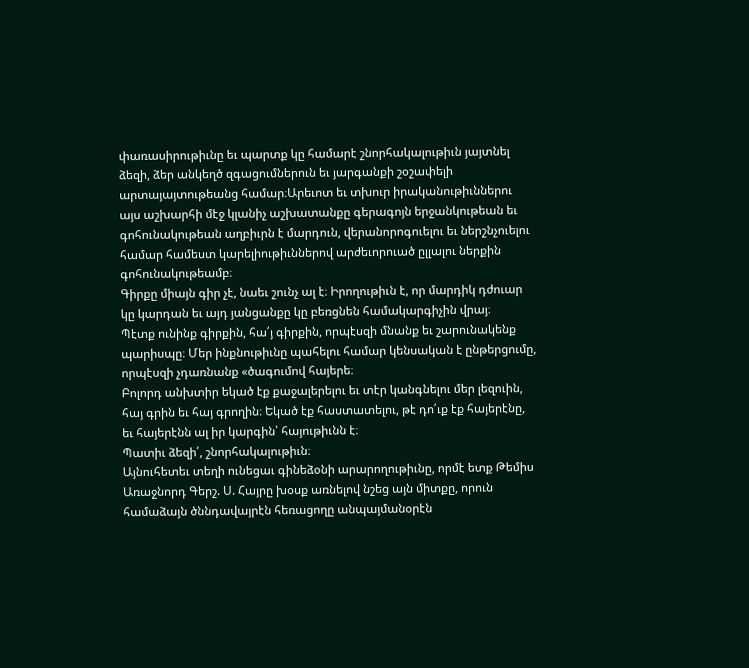փառասիրութիւնը եւ պարտք կը համարէ շնորհակալութիւն յայտնել ձեզի, ձեր անկեղծ զգացումներուն եւ յարգանքի շօշափելի արտայայտութեանց համար։Արեւոտ եւ տխուր իրականութիւններու այս աշխարհի մէջ կլանիչ աշխատանքը գերագոյն երջանկութեան եւ գոհունակութեան աղբիւրն է մարդուն, վերանորոգուելու եւ ներշնչուելու համար համեստ կարելիութիւններով արժեւորուած ըլլալու ներքին գոհունակութեամբ։
Գիրքը միայն գիր չէ, նաեւ շունչ ալ է։ Իրողութիւն է, որ մարդիկ դժուար կը կարդան եւ այդ յանցանքը կը բեռցնեն համակարգիչին վրայ։
Պէտք ունինք գիրքին, հա՛յ գիրքին, որպէսզի մնանք եւ շարունակենք պարիսպը։ Մեր ինքնութիւնը պահելու համար կենսական է ընթերցումը, որպէսզի չդառնանք «ծագումով հայերե։
Բոլորդ անխտիր եկած էք քաջալերելու եւ տէր կանգնելու մեր լեզուին, հայ գրին եւ հայ գրողին։ Եկած էք հաստատելու, թէ դո՛ւք էք հայերէնը, եւ հայերէնն ալ իր կարգին՝ հայութիւնն է։
Պատիւ ձեզի՛, շնորհակալութիւն։
Այնուհետեւ տեղի ունեցաւ գինեձօնի արարողութիւնը, որմէ ետք Թեմիս Առաջնորդ Գերշ. Ս. Հայրը խօսք առնելով նշեց այն միտքը, որուն համաձայն ծննդավայրէն հեռացողը անպայմանօրէն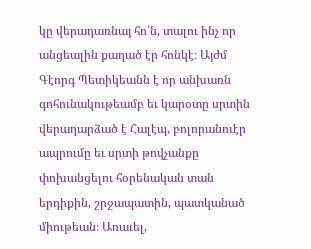կը վերադառնայ հո՛ն, տալու ինչ որ անցեալին քաղած էր հոնկէ։ Այժմ Գէորգ Պետիկեանն է որ անխառն գոհունակութեամբ եւ կարօտը սրտին վերադարձած է Հալէպ, բոլորանուէր ապրումը եւ սրտի թովչանքը փոխանցելու հօրենական տան երդիքին, շրջապատին, պատկանած միութեան։ Առաւել,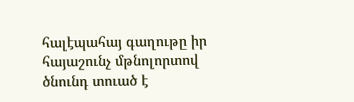հալէպահայ գաղութը իր հայաշունչ մթնոլորտով ծնունդ տուած է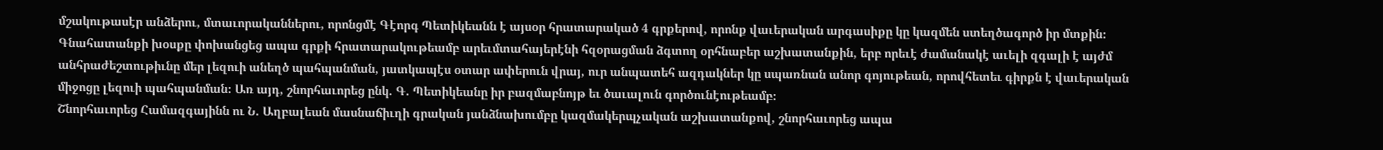մշակութասէր անձերու, մտաւորականներու, որոնցմէ Գէորգ Պետիկեանն է այսօր հրատարակած 4 գրքերով, որոնք վաւերական արգասիքը կը կազմեն ստեղծագործ իր մտքին։ Գնահատանքի խօսքը փոխանցեց ապա գրքի հրատարակութեամբ արեւմտահայերէնի հզօրացման ձգտող օրհնաբեր աշխատանքին, երբ որեւէ ժամանակէ աւելի զգալի է այժմ անհրաժեշտութիւնը մեր լեզուի անեղծ պահպանման, յատկապէս օտար ափերուն վրայ, ուր անպատեհ ազդակներ կը սպառնան անոր գոյութեան, որովհետեւ գիրքն է վաւերական միջոցը լեզուի պահպանման։ Առ այդ, շնորհաւորեց ընկ. Գ. Պետիկեանը իր բազմաբնոյթ եւ ծաւալուն գործունէութեամբ։
Շնորհաւորեց Համազգայինն ու Ն. Աղբալեան մասնաճիւղի գրական յանձնախումբը կազմակերպչական աշխատանքով, շնորհաւորեց ապա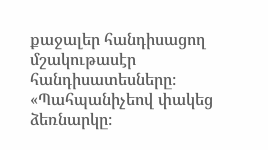քաջալեր հանդիսացող մշակութասէր հանդիսատեսները։
«Պահպանիչեով փակեց ձեռնարկը։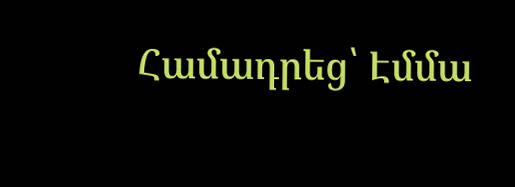Համադրեց՝ Էմմա